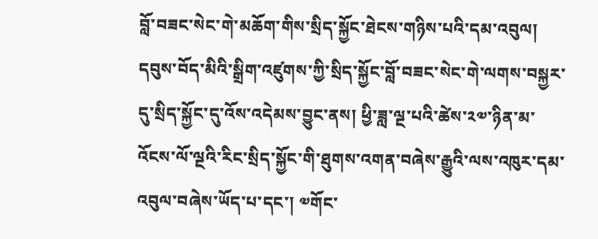བློ་བཟང་སེང་གེ་མཆོག་གིས་སྲིད་སྐྱོང་ཐེངས་གཉིས་པའི་དམ་འབུལ།
དབུས་བོད་མིའི་སྒྲིག་འཛུགས་ཀྱི་སྲིད་སྐྱོང་བློ་བཟང་སེང་གེ་ལགས་བསྐྱར་དུ་སྲིད་སྐྱོང་དུ་འོས་འདེམས་བྱུང་ནས། ཕྱི་ཟླ་ལྔ་པའི་ཚེས་༢༧་ཉིན་མ་འོངས་ལོ་ལྔའི་རིང་སྲིད་སྐྱོང་གི་ཐུགས་འགན་བཞེས་རྒྱུའི་ལས་འཁུར་དམ་འབུལ་བཞེས་ཡོད་པ་དང་། ༧གོང་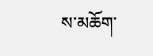ས་མཆོག་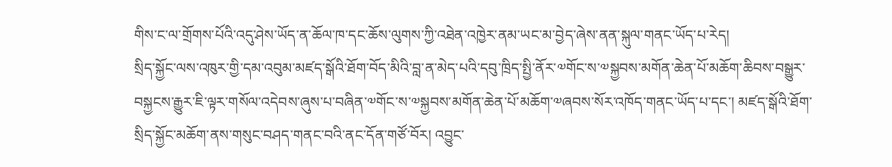གིས་ང་ལ་གྲོགས་པོའི་འདུ་ཤེས་ཡོད་ན་ཆོལ་ཁ་དང་ཆོས་ལུགས་ཀྱི་འཐེན་འཁྱེར་ནམ་ཡང་མ་བྱེད་ཞེས་ནན་སྐུལ་གནང་ཡོད་པ་རེད།
སྲིད་སྐྱོང་ལས་འཁུར་གྱི་དམ་འབུམ་མཛད་སྒོའི་ཐོག་བོད་མིའི་བླ་ན་མེད་པའི་དབུ་ཁྲིད་སྤྱི་ནོར་༧གོང་ས་༧སྐྱབས་མགོན་ཆེན་པོ་མཆོག་ཆིབས་བསྒྱུར་བསྐྱངས་རྒྱུར་ཇི་ལྟར་གསོལ་འདེབས་ཞུས་པ་བཞིན་༧གོང་ས་༧སྐྱབས་མགོན་ཆེན་པོ་མཆོག་༧ཞབས་སོར་འཁོད་གནང་ཡོད་པ་དང་། མཛད་སྒོའི་ཐོག་སྲིད་སྐྱོང་མཆོག་ནས་གསུང་བཤད་གནང་བའི་ནང་དོན་གཙོ་བོར། འབྱུང་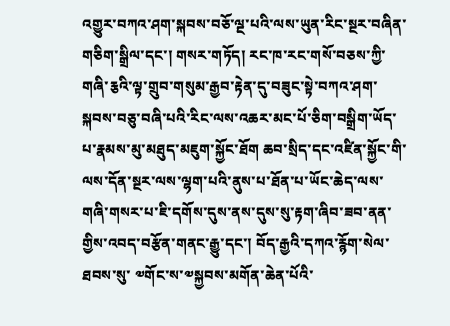འགྱུར་བཀའ་ཤག་སྐབས་བཅོ་ལྔ་པའི་ལས་ཡུན་རིང་སྔར་བཞིན་གཅིག་སྒྲིལ་དང་། གསར་གཏོད། རང་ཁ་རང་གསོ་བཅས་ཀྱི་གཞི་རྕའི་ལྟ་གྲུབ་གསུམ་རྒྱབ་རྟེན་དུ་བཟུང་སྟེ་བཀའ་ཤག་སྐབས་བཅུ་བཞི་པའི་རིང་ལས་འཆར་མང་པོ་ཅིག་བསྒྲིག་ཡོད་པ་རྣམས་མུ་མཐུད་མཇུག་སྐྱོང་ཐོག ཆབ་སྲིད་དང་འཛིན་སྐྱོང་གི་ལས་དོན་སྔར་ལས་ལྷག་པའི་ནུས་པ་ཐོན་པ་ཡོང་ཆེད་ལས་གཞི་གསར་པ་ཇི་དགོས་དུས་ནས་དུས་སུ་རྟག་ཞིབ་ཟབ་ནན་གྱིས་འབད་བརྩོན་གནང་རྒྱུ་དང་། བོད་རྒྱའི་དཀའ་རྙོག་སེལ་ཐབས་སུ་ ༧གོང་ས་༧སྐྱབས་མགོན་ཆེན་པོའི་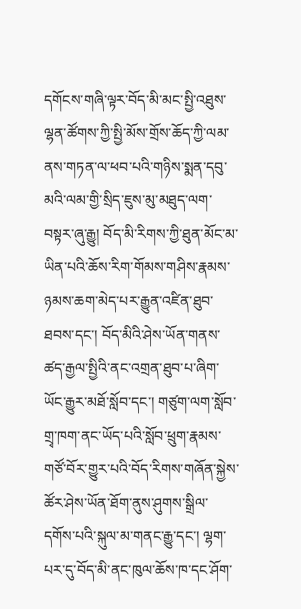དགོངས་གཞི་ལྟར་བོད་མི་མང་སྤྱི་འཐུས་ལྷན་ཚོགས་ཀྱི་སྤྱི་མོས་གྲོས་ཆོད་ཀྱི་ལམ་ནས་གཏན་ལ་ཕབ་པའི་གཉིས་སྨན་དབུ་མའི་ལམ་གྱི་སྲིད་ཇུས་མུ་མཐུད་ལག་བསྟར་ཞུ་རྒྱུ། བོད་མི་རིགས་ཀྱི་ཐུན་མོང་མ་ཡིན་པའི་ཆོས་རིག་གོམས་གཤིས་རྣམས་ཉམས་ཆག་མེད་པར་རྒྱུན་འཛིན་ཐུབ་ཐབས་དང་། བོད་མིའི་ཤེས་ཡོན་གནས་ཚད་རྒྱལ་སྤྱིའི་ནང་འགྲན་ཐུབ་པ་ཞིག་ཡོང་རྒྱུར་མཐོ་སློབ་དང་། གཙུག་ལག་སློབ་གྲྭ་ཁག་ནང་ཡོད་པའི་སློབ་ཕྲུག་རྣམས་གཙོ་བོར་གྱུར་པའི་བོད་རིགས་གཞོན་སྐྱེས་ཚོར་ཤེས་ཡོན་ཐོག་ནུས་ཤུགས་སྒྲིལ་དགོས་པའི་སྐུལ་མ་གནང་རྒྱུ་དང་། ལྷག་པར་དུ་བོད་མི་ནང་ཁུལ་ཆོས་ཁ་དང་ཤོག་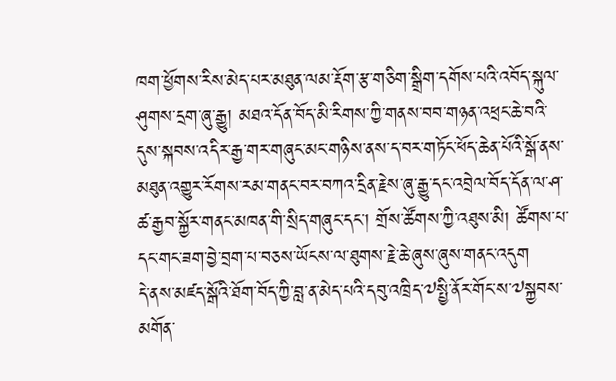ཁག་ཕྱོགས་རིས་མེད་པར་མཐུན་ལམ་རྡོག་རྩ་གཅིག་སྒྲིག་དགོས་པའི་འབོད་སྐུལ་ཤུགས་དྲག་ཞུ་རྒྱུ། མཐའ་དོན་བོད་མི་རིགས་ཀྱི་གནས་བབ་གཉན་འཕྲང་ཆེ་བའི་དུས་སྐབས་འདིར་རྒྱ་གར་གཞུང་མང་གཉིས་ནས་ད་བར་གཏོང་ཕོད་ཆེན་པོའི་སྒོ་ནས་མཐུན་འགྱུར་རོགས་རམ་གནང་བར་བཀའ་དྲིན་རྗེས་ཞུ་རྒྱུ་དང་འབྲེལ་བོད་དོན་ལ་ཤ་ཚ་རྒྱབ་སྐྱོར་གནང་མཁན་གི་སྲིད་གཞུང་དང་། གྲོས་ཚོགས་ཀྱི་འཐུས་མི། ཚོགས་པ་དང་གང་ཟག་བྱེ་བྲག་པ་བཅས་ཡོངས་ལ་ཐུགས་རྗེ་ཆེ་ཞུས་ཞུས་གནང་འདུག
དེ་ནས་མཛད་སྒོའི་ཐོག་བོད་ཀྱི་བླ་ན་མེད་པའི་དབུ་འཁྲིད་༧སྤྱི་ནོར་གོང་ས་༧སྐྱབས་མགོན་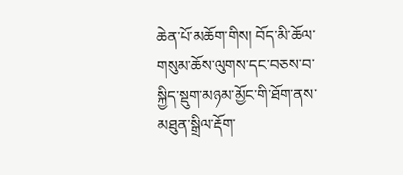ཆེན་པོ་མཆོག་གིས། བོད་མི་ཆོལ་གསུམ་ཆོས་ལུགས་དང་བཅས་བ་སྐྱིད་སྡུག་མཉམ་མྱོང་གི་ཐོག་ནས་མཐུན་སྒྲིལ་རྡོག་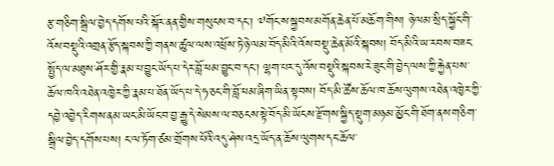རྩ་གཅིག་སྒྲིལ་བྱེད་དགོས་པའི་སྐོར་ནན་གྱིས་གསུངས་བ་དང་། ༧གོང་ས་སྐྱབས་མགོན་ཆེན་པོ་མཆོག་གིས། ཉེ་ལམ་སྲིད་སྐྱོང་གི་འོས་བསྡུའི་འགྲན་རྩོད་སྐབས་ཀྱི་གནས་ཚུལ་ལས་འཕྲོས་ཏེ་ཉེ་ལམ་བོད་མིའི་འོས་བསྡུ་ཆེན་མོའི་སྐབས། བོད་མིའི་ཡ་རབས་བཟང་སྤྱོད་ལ་མཐུས་ཤོར་གྱི་རྣམ་པ་བྱུང་ཡོད་པ་དེར་བློ་ཕམ་བྱུང་བ་དང་། ལྷག་པར་དུ་འོས་བསྡུའི་སྐབས་རེ་ཟུང་གི་བྱེད་ལས་ཀྱི་རྐྱེན་པས་ཆོལ་ཁའི་འཐེན་འཁྱེར་ཀྱི་རྣམ་པ་ཐོན་ཡོད་པ་དེ་ཧ་ཅང་གི་བློ་ཕམ་ཞིག་ཡིན་སྟབས། བོད་མི་ཚོས་ཆོལ་ཁ་ཆོས་ལུགས་འཐེན་འཁྱེར་ཀྱི་དབྱེ་འབྱེད་རིགས་ནམ་ཡང་མི་ཡོང་བ་བྱ་རྒྱུ་དེ་སེམས་ལ་བཅངས་སྟེ་བོད་མི་ཡོངས་རྫོགས་སྐྱིད་སྡུག་མཉམ་མྱོང་གི་ཐོག་ནས་གཅིག་སྒྲིལ་བྱེད་དགོས་པས། ང་ལ་ཏོག་ཙམ་གྲོགས་པོའི་འདུ་ཤེས་འདྲ་ཡོད་ན་ཆོས་ལུགས་དང་ཆོལ་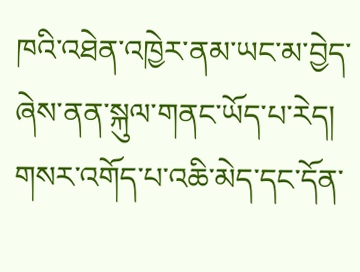ཁའི་འཐེན་འཁྱེར་ནམ་ཡང་མ་བྱེད་ཞེས་ནན་སྐུལ་གནང་ཡོད་པ་རེད།
གསར་འགོད་པ་འཆི་མེད་དང་དོན་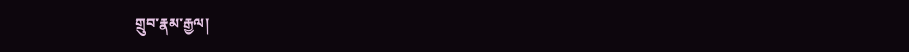གྲུབ་རྣམ་རྒྱལ།